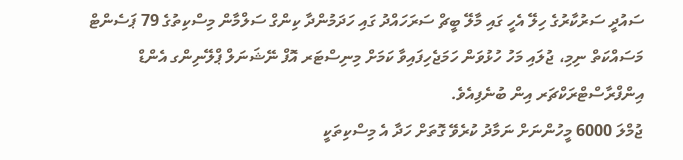ސައުދީ ސަރުކާރުގެ ހިލޭ އެހީ ގައި މާލޭ ބީޗް ސަރަހައްދު ގައި ހަދަމުންދާ ކިންގް ސަލްމާން މިސްކިތުގެ 79 ޕަސެންޓް މަސައްކަތް ނިމި، ޖުލައި މަހު ހުޅުވަން ހަމަޖެހިފައިވާ ކަމަށް މިނިސްޓަރ އޮފް ނޭޝަނަލް ޕްލޭނިންގ އެންޑް އިންފްރާސްޓްރަކްޗަރ އިން ބުނެފިއެވެ.
ޖުމްލަ 6000 މީހުންނަށް ނަމާދު ކުރެވޭ ގޮތަށް ހަދާ އެ މިސްކިތަކީ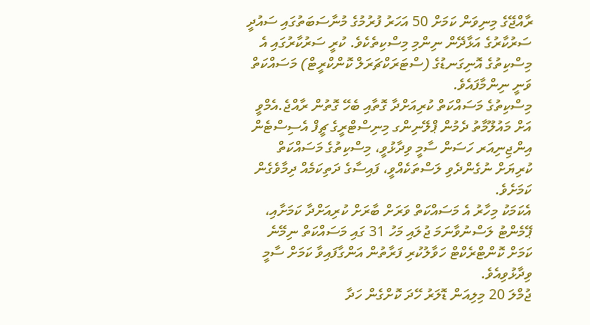ރާއްޖޭގެ މިނިވަން ކަމަށް 50 އަހަރު ފުރުމުގެ މުނާސަބަތުގައި ސައުދީ ސަރުކާރުގެ އަޅާދޭން ނިންމި މިސްކިތެކެވެ. ކުރީ ސަރުކާރުގައި އެ މިސްކިތުގެ އޮނިގަނޑުގެ (ސްޓަރަކްޗަރަލް ކޮންކްރީޓް) މަސައްކަތް ވަނީ ނިންމާފައެވެ.
މިސްކިތުގެ މަސައްކަތް ކުރިއަށްދާ ގޮތާއި ބެހޭ ގޮތުން ރާއްޖެ.އެމްވީ އަށް މައުލޫމާތު ދެމުން ޕްލޭނިންގ މިނިސްޓްރީގެ ޗީފް އެސިސްޓެން އިންޖިނިއަރ ހަސަން ސާމީ ވިދާޅުވީ، މިސްކިތުގެ މަސައްކަތް ކުރިޔަށް ނުގެންދެވި ލަސްތަކެއްވީ، ފައިސާގެ ދަތިކަމެއް ދިމާވެގެން ކަމަށެވެ.
އެކަމަކު މިހާރު އެ މަސައްކަތް ވަރަށް ބާރަށް ކުރިއަށްދާ ކަމަށާއި، ޕޭމެންޓު ލަސްނުވާނަމަ ޖުލައި މަހު 31 ގައި މަސައްކަތް ނިމޭނެ ކަމަށް ކޮންޓްރެކްޓް ހަވާލުކުރި ފަރާތުން އަންގާފައިވާ ކަމަށް ސާމީ ވިދާޅުވިއެވެ.
ޖުމްލަ 20 މިލިއަން ޑޮލަރު ހޭދަ ކޮށްގެން ހަދާ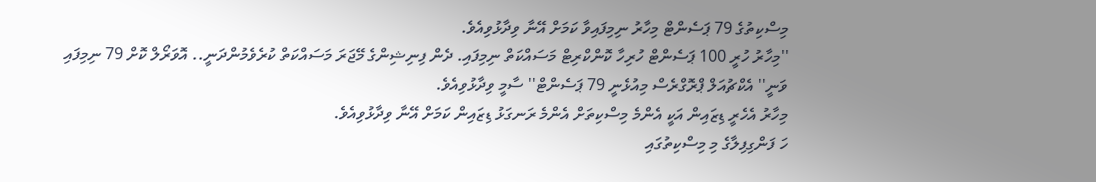މިސްކިތުގެ 79 ޕަސެންޓް މިހާރު ނިމިފައިވާ ކަމަށް އޭނާ ވިދާޅުވިއެވެ.
''މިހާރު ހުރީ 100 ޕަސެންޓް ހުރިހާ ކޮންކްރިޓް މަސައްކަތް ނިމިފައި. ދެން ފިނިޝިންގެ މޭޖަރަ މަސައްކަތް ކުރެވެމުންދަނީ.. އޮވަރޯލް ކޮށް 79 ނިމިފައި ވަނީ'' އެކްޗުއަލް ޕްރޮގްރެސް މިއުޅެނީ 79 ޕަސެންޓް'' ސާމީ ވިދާޅުވިއެވެ.
މިހާރު އެހެރީ ޑިޒައިން އަކީ އެންމެ މިސްކިތަށް އެންމެ ރަނގަޅު ޑިޒައިން ކަމަށް އޭނާ ވިދާޅުވިއެވެ.
ހަ ފަންގިފިލާގެ މި މިސްކިތުގައި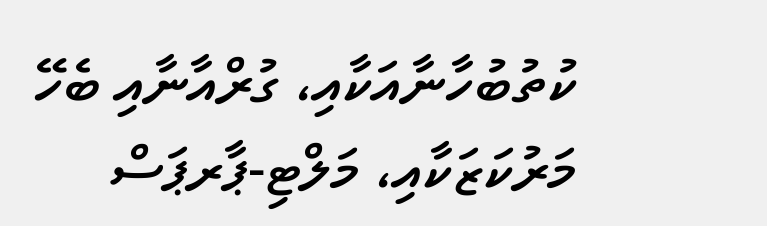ކުތުބުހާނާއަކާއި، ގުރްއާނާއި ބެހޭ މަރުކަޒަކާއި، މަލްޓި-ޕާރޕަސް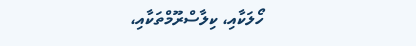ހޯލަކާއި، ކިލާސްރޫމްތަކާއި،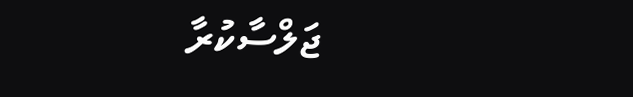ޖަލްސާކުރާ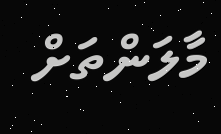މާލަންތަށް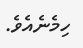ހިމެނެއެވެ.